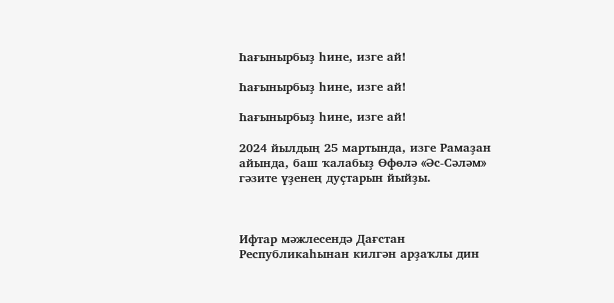Һағынырбыҙ һине, изге ай!

Һағынырбыҙ һине, изге ай!

Һағынырбыҙ һине, изге ай!

2024 йылдың 25 мартында, изге Рамаҙан айында, баш ҡалабыҙ Өфөлә «Әс-Сәләм» гәзите үҙенең дуҫтарын йыйҙы.



Ифтар мәжлесендә Дағстан Республикаһынан килгән арҙаҡлы дин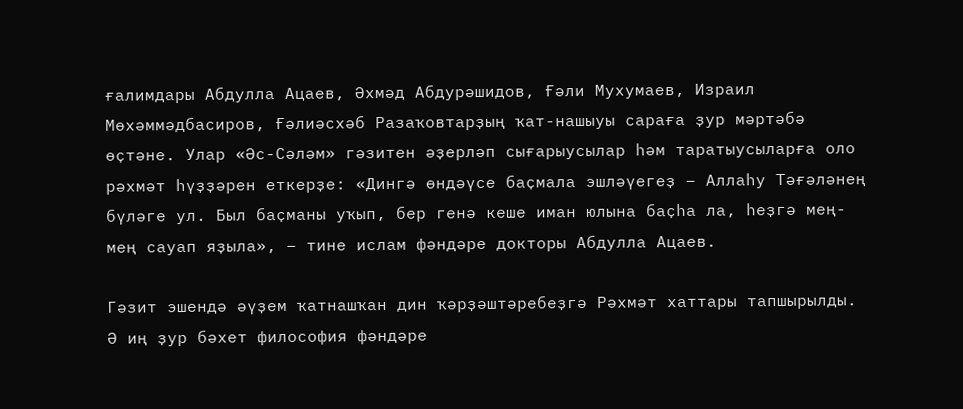ғалимдары Абдулла Ацаев, Әхмәд Абдурәшидов, Ғәли Мухумаев, Израил Мөхәммәдбасиров, Ғәлиәсхәб Разаҡовтарҙың ҡат-нашыуы сараға ҙур мәртәбә өҫтәне. Улар «Әс-Сәләм» гәзитен әҙерләп сығарыусылар һәм таратыусыларға оло рәхмәт һүҙҙәрен еткерҙе: «Дингә өндәүсе баҫмала эшләүегеҙ – Аллаһу Тәғәләнең бүләге ул. Был баҫманы уҡып, бер генә кеше иман юлына баҫһа ла, һеҙгә мең-мең сауап яҙыла», – тине ислам фәндәре докторы Абдулла Ацаев.

Гәзит эшендә әүҙем ҡатнашҡан дин ҡәрҙәштәребеҙгә Рәхмәт хаттары тапшырылды. Ә иң ҙур бәхет философия фәндәре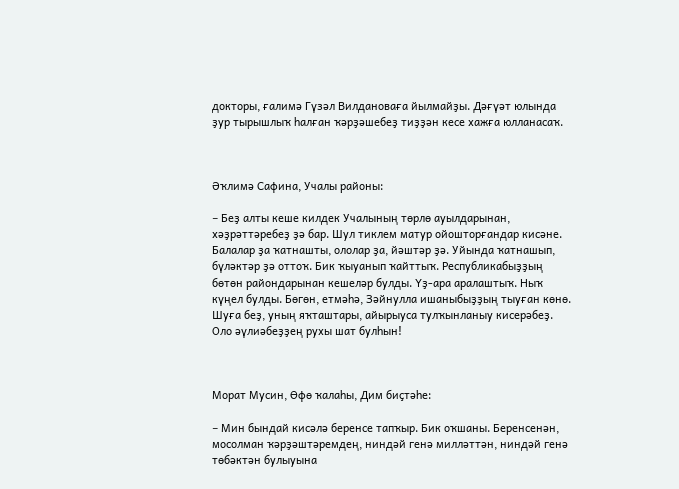докторы, ғалимә Гүзәл Вилдановаға йылмайҙы. Дәғүәт юлында ҙур тырышлыҡ һалған ҡәрҙәшебеҙ тиҙҙән кесе хажға юлланасаҡ.



Әҡлимә Сафина, Учалы районы:

− Беҙ алты кеше килдек Учалының төрлө ауылдарынан, хәҙрәттәребеҙ ҙә бар. Шул тиклем матур ойошторғандар кисәне. Балалар ҙа ҡатнашты, ололар ҙа, йәштәр ҙә. Уйында ҡатнашып, бүләктәр ҙә оттоҡ. Бик ҡыуанып ҡайттыҡ. Республикабыҙҙың бөтөн райондарынан кешеләр булды. Үҙ-ара аралаштыҡ. Ныҡ күңел булды. Бөгөн, етмәһә, Зәйнулла ишаныбыҙҙың тыуған көнө. Шуға беҙ, уның яҡташтары, айырыуса тулҡынланыу кисерәбеҙ. Оло әүлиәбеҙҙең рухы шат булһын!



Морат Мусин, Өфө ҡалаһы, Дим биҫтәһе:

− Мин бындай кисәлә беренсе тапҡыр. Бик оҡшаны. Беренсенән, мосолман ҡәрҙәштәремдең, ниндәй генә милләттән, ниндәй генә төбәктән булыуына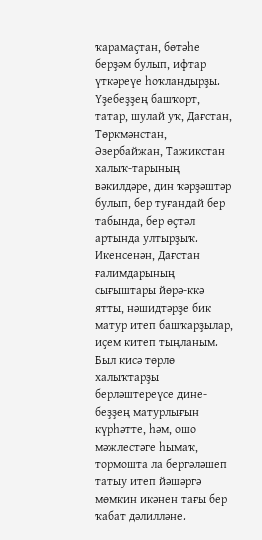ҡарамаҫтан, бөтәһе берҙәм булып, ифтар үткәреүе һоҡландырҙы. Үҙебеҙҙең башҡорт, татар, шулай уҡ, Дағстан, Төркмәнстан, Әзербайжан, Тажикстан халыҡ-тарының вәкилдәре, дин ҡәрҙәштәр булып, бер туғандай бер табында, бер өҫтәл артында ултырҙыҡ. Икенсенән, Дағстан ғалимдарының сығыштары йөрә-ккә ятты, нәшидтәрҙе бик матур итеп башҡарҙылар, иҫем китеп тыңланым. Был кисә төрлө халыҡтарҙы берләштереүсе дине-беҙҙең матурлығын күрһәтте, һәм, ошо мәжлестәге һымаҡ, тормошта ла бергәләшеп татыу итеп йәшәргә мөмкин икәнен тағы бер ҡабат дәлилләне.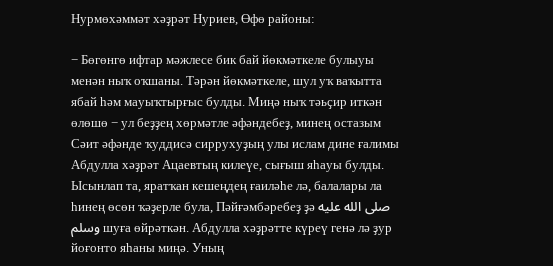Нурмөхәммәт хәҙрәт Нуриев, Өфө районы:

− Бөгөнгө ифтар мәжлесе бик бай йөкмәткеле булыуы менән ныҡ оҡшаны. Тәрән йөкмәткеле, шул уҡ ваҡытта ябай һәм мауыҡтырғыс булды. Миңә ныҡ тәьҫир иткән өлөшө − ул беҙҙең хөрмәтле әфәндебеҙ, минең остазым Сәит әфәнде ҡуддисә сиррухуҙың улы ислам дине ғалимы Абдулла хәҙрәт Ацаевтың килеүе, сығыш яһауы булды. Ысынлап та, яратҡан кешеңдең ғаиләһе лә, балалары ла һинең өсөн ҡәҙерле була, Пәйғәмбәребеҙ ҙә صلى الله عليه وسلم шуға өйрәткән. Абдулла хәҙрәтте күреү генә лә ҙур йоғонто яһаны миңә. Уның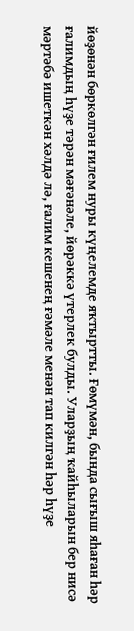йөҙөнән бөркөлгән ғилем нуры күңелемде яҡтыртты. Ғөмүмән, бында сығыш яһаған һәр ғалимдың һүҙе тәрән мәғәнәле, йөрәккә үтерлек булды. Уларҙың ҡайһыларын бер нисә мәртәбә ишеткән хәлдә лә, ғалим кешенең ғәмәле менән тап килгән һәр һүҙе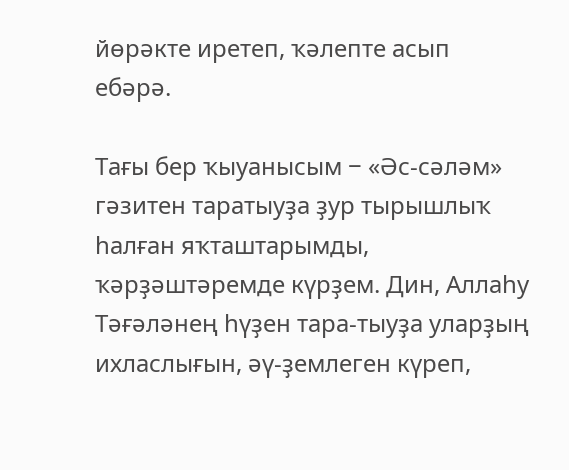йөрәкте иретеп, ҡәлепте асып ебәрә.

Тағы бер ҡыуанысым − «Әс-сәләм» гәзитен таратыуҙа ҙур тырышлыҡ һалған яҡташтарымды, ҡәрҙәштәремде күрҙем. Дин, Аллаһу Тәғәләнең һүҙен тара-тыуҙа уларҙың ихласлығын, әү-ҙемлеген күреп,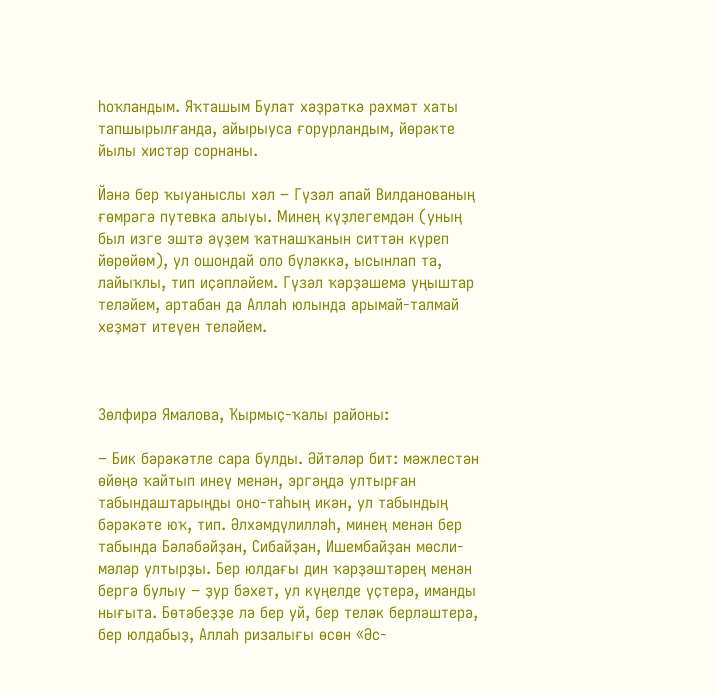һоҡландым. Яҡташым Булат хәҙрәткә рәхмәт хаты тапшырылғанда, айырыуса ғорурландым, йөрәкте йылы хистәр сорнаны.

Йәнә бер ҡыуаныслы хәл − Гүзәл апай Вилданованың ғөмрәгә путевка алыуы. Минең күҙлегемдән (уның был изге эштә әүҙем ҡатнашҡанын ситтән күреп йөрөйөм), ул ошондай оло бүләккә, ысынлап та, лайыҡлы, тип иҫәпләйем. Гүзәл ҡәрҙәшемә уңыштар теләйем, артабан да Аллаһ юлында арымай-талмай хеҙмәт итеүен теләйем.



Зөлфирә Ямалова, Ҡырмыҫ-ҡалы районы:

− Бик бәрәкәтле сара булды. Әйтәләр бит: мәжлестән өйөңә ҡайтып инеү менән, эргәңдә ултырған табындаштарыңды оно-таһың икән, ул табындың бәрәкәте юҡ, тип. Әлхәмдүлилләһ, минең менән бер табында Бәләбәйҙән, Сибайҙан, Ишембайҙан мөсли-мәләр ултырҙы. Бер юлдағы дин ҡәрҙәштәрең менән бергә булыу − ҙур бәхет, ул күңелде үҫтерә, иманды нығыта. Бөтәбеҙҙе лә бер уй, бер теләк берләштерә, бер юлдабыҙ, Аллаһ ризалығы өсөн «Әс-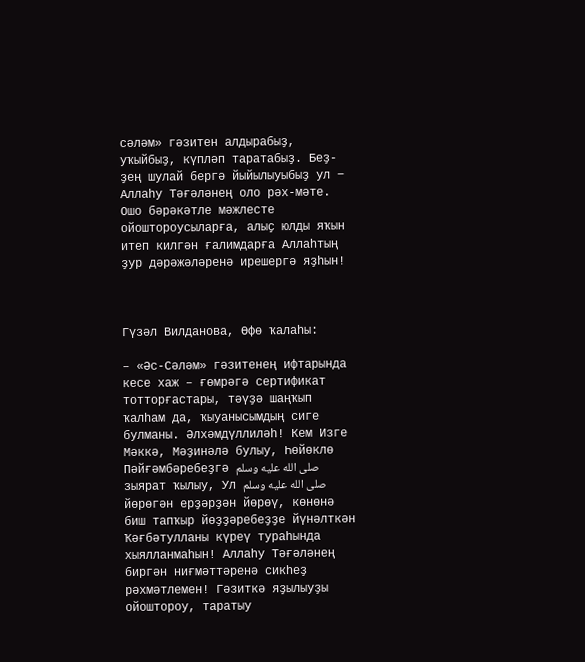сәләм» гәзитен алдырабыҙ, уҡыйбыҙ, күпләп таратабыҙ. Беҙ-ҙең шулай бергә йыйылыуыбыҙ ул − Аллаһу Тәғәләнең оло рәх-мәте. Ошо бәрәкәтле мәжлесте ойоштороусыларға, алыҫ юлды яҡын итеп килгән ғалимдарға Аллаһтың ҙур дәрәжәләренә ирешергә яҙһын!



Гүзәл Вилданова, Өфө ҡалаһы:

– «Әс-Сәләм» гәзитенең ифтарында кесе хаж – ғөмрәгә сертификат тотторғастары, тәүҙә шаңҡып ҡалһам да, ҡыуанысымдың сиге булманы. Әлхәмдүллиләһ! Кем Изге Мәккә, Мәҙинәлә булыу, Һөйөклө Пәйғәмбәребеҙгә صلى الله عليه وسلم зыярат ҡылыу, Ул صلى الله عليه وسلم йөрөгән ерҙәрҙән йөрөү, көнөнә биш тапҡыр йөҙҙәребеҙҙе йүнәлткән Ҡәғбәтулланы күреү тураһында хыялланмаһын! Аллаһу Тәғәләнең биргән ниғмәттәренә сикһеҙ рәхмәтлемен! Гәзиткә яҙылыуҙы ойоштороу, таратыу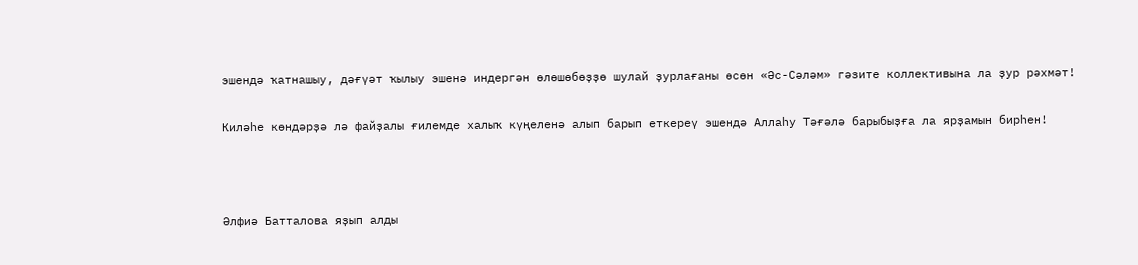эшендә ҡатнашыу, дәғүәт ҡылыу эшенә индергән өлөшөбөҙҙө шулай ҙурлағаны өсөн «Әс-Сәләм» гәзите коллективына ла ҙур рәхмәт!

Киләһе көндәрҙә лә файҙалы ғилемде халыҡ күңеленә алып барып еткереү эшендә Аллаһу Тәғәлә барыбыҙға ла ярҙамын бирһен!



Әлфиә Батталова яҙып алды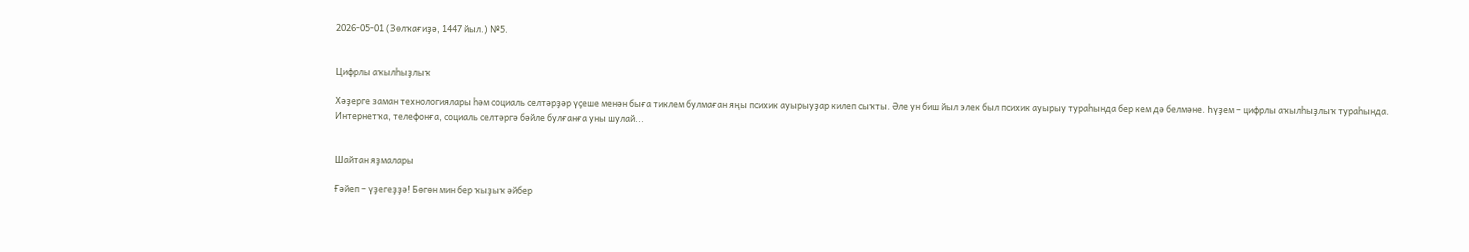2026-05-01 (Зөлҡағиҙә, 1447 йыл.) №5.


Цифрлы аҡылһыҙлыҡ

Хәҙерге заман технологиялары һәм социаль селтәрҙәр үҫеше менән быға тиклем булмаған яңы психик ауырыуҙар килеп сыҡты. Әле ун биш йыл элек был психик ауырыу тураһында бер кем дә белмәне. Һүҙем – цифрлы аҡылһыҙлыҡ тураһында. Интернетҡа, телефонға, социаль селтәргә бәйле булғанға уны шулай...


Шайтан яҙмалары

Ғәйеп – үҙегеҙҙә! Бөгөн мин бер ҡыҙыҡ әйбер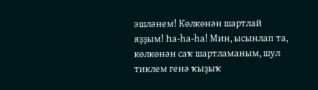эшләнем! Көлкөнән шартлай яҙҙым! Һа-һа-һа! Мин, ысынлап та, көлкөнән саҡ шартламаным, шул тиклем генә ҡыҙыҡ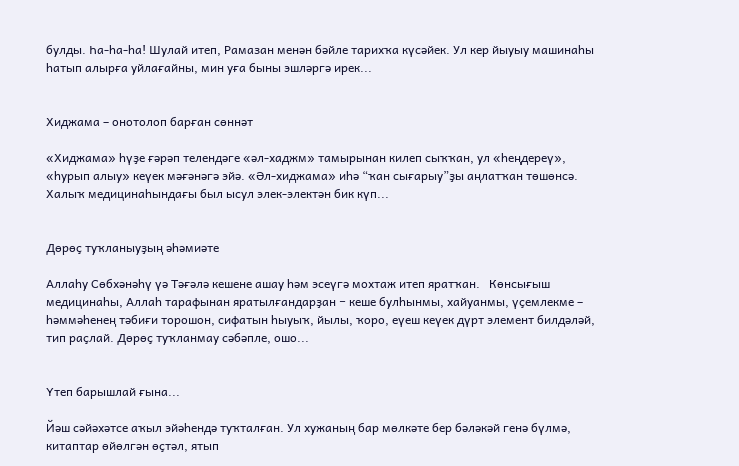булды. Һа-һа-һа! Шулай итеп, Рамазан менән бәйле тарихҡа күсәйек. Ул кер йыуыу машинаһы һатып алырға уйлағайны, мин уға быны эшләргә ирек...


Хиджама – онотолоп барған сөннәт

«Хиджама» һүҙе ғәрәп телендәге «әл-хаджм» тамырынан килеп сыҡҡан, ул «һеңдереү», «һурып алыу» кеүек мәғәнәгә эйә. «Әл-хиджама» иһә “ҡан сығарыу”ҙы аңлатҡан төшөнсә. Халыҡ медицинаһындағы был ысул элек-электән бик күп...


Дөрөҫ туҡланыуҙың әһәмиәте

Аллаһу Сөбхәнәһү үә Тәғәлә кешене ашау һәм эсеүгә мохтаж итеп яратҡан.   Көнсығыш медицинаһы, Аллаһ тарафынан яратылғандарҙан − кеше булһынмы, хайуанмы, үҫемлекме – һәммәһенең тәбиғи торошон, сифатын һыуыҡ, йылы, ҡоро, еүеш кеүек дүрт элемент билдәләй, тип раҫлай. Дөрөҫ туҡланмау сәбәпле, ошо...


Үтеп барышлай ғына...

Йәш сәйәхәтсе аҡыл эйәһендә туҡталған. Ул хужаның бар мөлкәте бер бәләкәй генә бүлмә, китаптар өйөлгән өҫтәл, ятып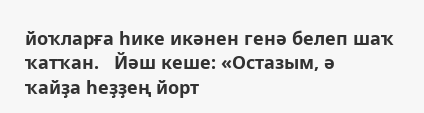йоҡларға һике икәнен генә белеп шаҡ ҡатҡан.   Йәш кеше: «Остазым, ә ҡайҙа һеҙҙең йорт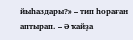йыһаздары?» – тип һораған аптырап. – Ә ҡайҙа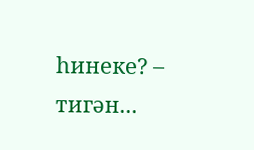һинеке? – тигән...